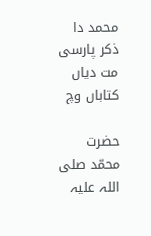محمد دا ذکر پارسی مت دیاں کتاباں وچ

حضرت محمّد صلی اللہ علیہ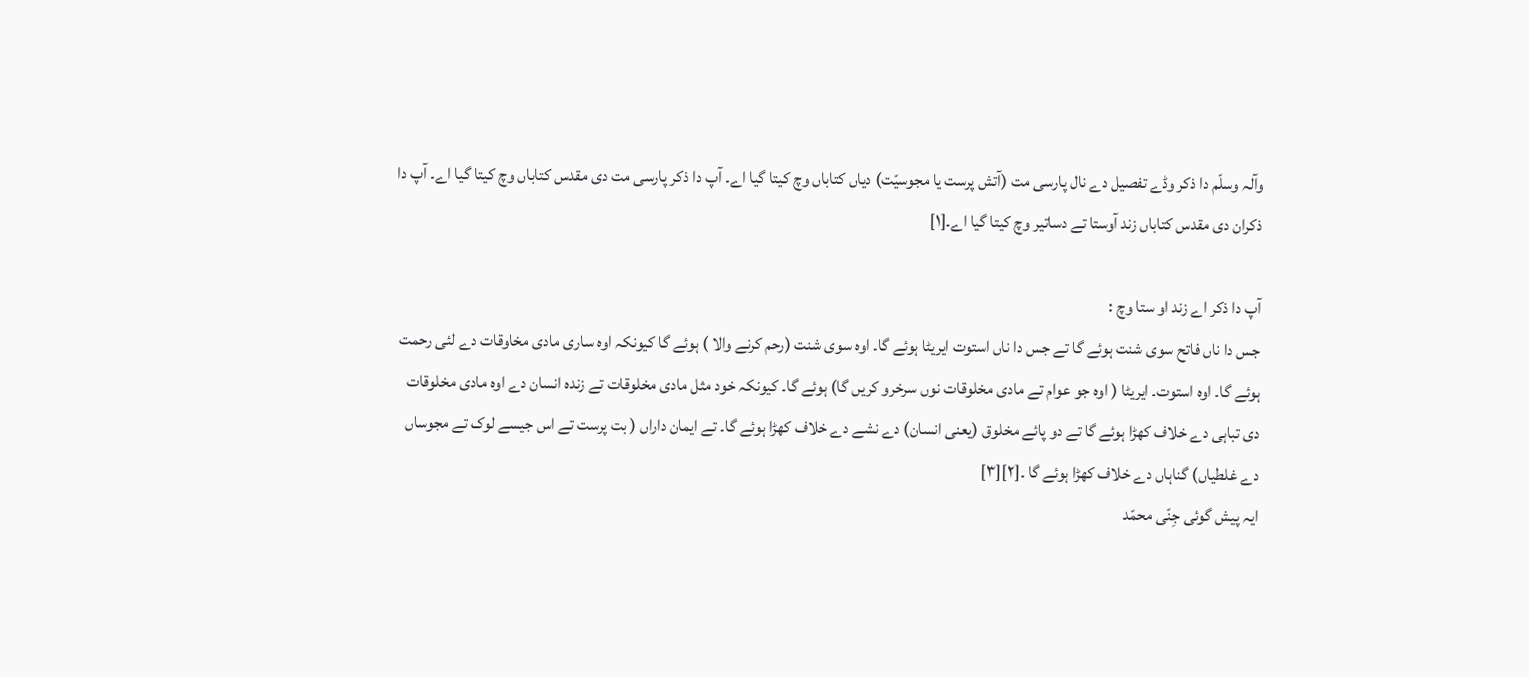وآلہ وسلّم دا ذکر وڈے تفصیل دے نال پارسی مت (آتش پرست یا مجوسیّت) دیاں کتاباں وچ کیتا گیا اے۔ آپ دا ذکر پارسی مت دی مقدس کتاباں وچ کیتا گیا اے۔ آپ دا ذکران دی مقدس کتاباں زند آوستا تے دساتیر وچ کیتا گیا اے۔[۱]

آپ دا ذکر اے زند او ستا وچ :
جس دا ناں فاتح سوی شنت ہوئے گا تے جس دا ناں استوت ايريٹا ہوئے گا۔ اوہ سوی شنت (رحم کرنے والا ) ہوئے گا کيونکہ اوہ ساری مادی مخاوقات دے لئی رحمت ہوئے گا۔ اوہ استوت۔ ايریٹا ( اوہ جو عوام تے مادی مخلوقات نوں سرخرو کريں گا) ہوئے گا۔ کيونکہ خود مثل مادی مخلوقات تے زندہ انسان دے اوہ مادی مخلوقات دی تباہی دے خلاف کھڑا ہوئے گا تے دو پائے مخلوق (يعنی انسان) دے نشے دے خلاف کھڑا ہوئے گا۔ تے ايمان داراں ( بت پرست تے اس جيسے لوک تے مجوساں دے غلطياں) گناہاں دے خلاف کھڑا ہوئے گا ۔[۲][۳]
ايہ پيش گوئی جِنّی محمّد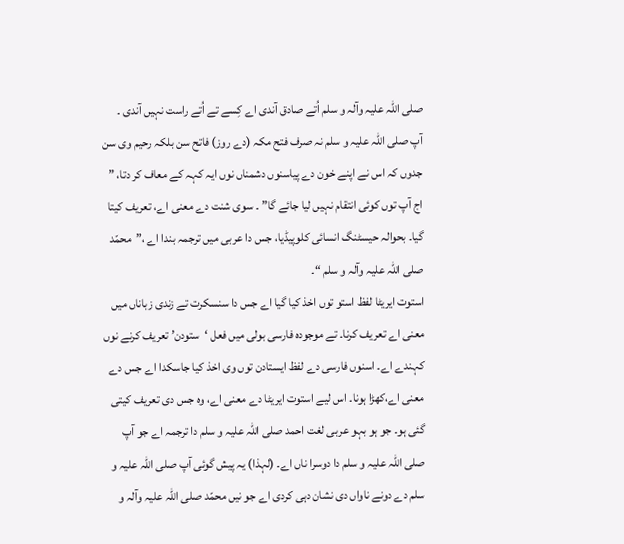صلی اللہ عليہ وآلہ و سلم اُتے صادق آندی اے کِسے تے اُتے راست نہيں آندی ۔
آپ صلی اللہ عليہ و سلم نہ صرف فتح مکہ (دے روز) فاتح سن بلکہ رحيم وی سن جدوں کہ اس نے اپنے خون دے پياسنوں دشمناں نوں ايہ کہہ کے معاف کر دتا، ” اج آپ توں کوئی انتقام نہيں ليا جائے گا” ۔ سوی شنت دے معنی اے، تعريف کيتا گيا۔ بحوالہ حيسٹنگ انسائی کلوپيڈيا، جس دا عربی ميں ترجمہ بندا اے ،”محمّد صلی اللہ عليہ وآلہ و سلم “۔
استوت ايریٹا لفظ استو توں اخذ کيا گيا اے جس دا سنسکرت تے زندی زباناں ميں معنی اے تعريف کرنا۔ تے موجودہ فارسی بولی ميں فعل ‘ستودن’ تعريف کرنے نوں کہندے اے۔ اسنوں فارسی دے لفظ ايستادن توں وی اخذ کيا جاسکدا اے جس دے معنی اے،کھڑا ہونا۔ اس ليے استوت ايریٹا دے معنی اے، وہ جس دی تعريف کيتی گئی ہو۔ جو ہو بہو عربی لغت احمد صلی اللہ عليہ و سلم دا ترجمہ اے جو آپ صلی اللہ عليہ و سلم دا دوسرا ناں اے۔ (لہذا) يہ پيش گوئی آپ صلی اللہ عليہ و سلم دے دونے ناواں دی نشان دہی کردی اے جو نيں محمّد صلی اللہ عليہ وآلہ و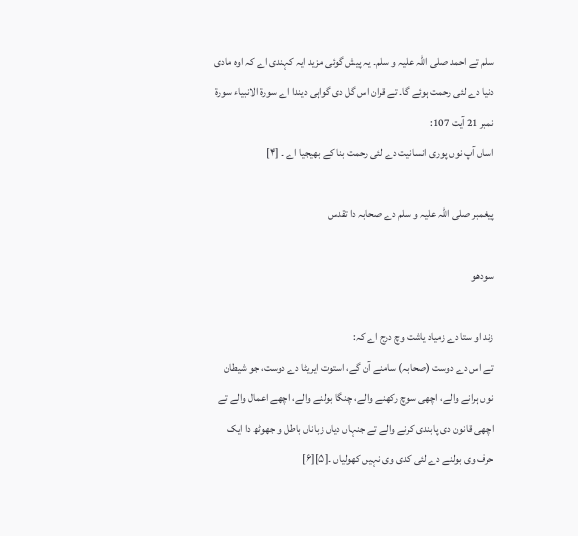سلم تے احمد صلی اللہ عليہ و سلم۔ يہ پيش گوئی مزيد ايہ کہندی اے کہ اوہ مادی دنيا دے لئی رحمت ہوئے گا۔ تے قران اس گل دی گواہی ديندا اے سورۃ الانبياء سورۃ نمبر 21 آيت 107:
اساں آپ نوں پوری انسانيت دے لئی رحمت بنا کے بھيجیا اے ۔ [۴]

پيغمبر صلی اللہ عليہ و سلم دے صحابہ دا تقدس

سودھو

زند او ستا دے زمياد ياشت وچ درج اے کہ:
تے اس دے دوست (صحابہ) سامنے آن گے، استوت ايریٹا دے دوست، جو شيطان نوں ہرانے والے، اچھی سوچ رکھنے والے، چنگا بولنے والے، اچھے اعمال والے تے اچھی قانون دی پابندی کرنے والے تے جنہاں دیاں زباناں باطل و جھوٹھ دا ايک حرف وی بولنے دے لئی کدی وی نہيں کھولیاں ۔[۵][۶]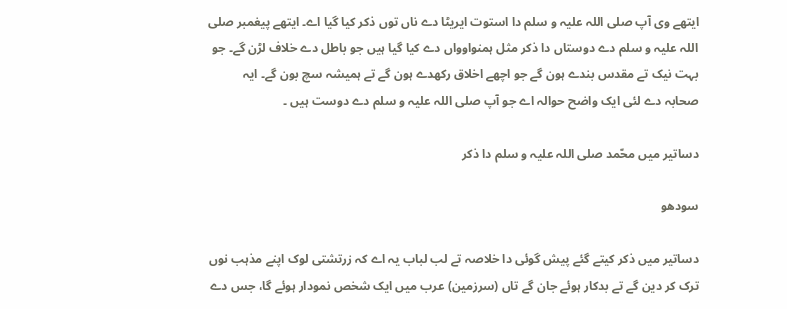ایتھے وی آپ صلی اللہ عليہ و سلم دا استوت ايریٹا دے ناں توں ذکر کيا گيا اے۔ ایتھے پيغمبر صلی اللہ عليہ و سلم دے دوستاں دا ذکر مثل ہمنواوواں دے کيا گيا ہيں جو باطل دے خلاف لڑن گے۔ جو بہت نيک تے مقدس بندے ہون گے جو اچھے اخلاق رکھدے ہون گے تے ہميشہ سچ بون گے۔ ايہ صحابہ دے لئی ايک واضح حوالہ اے جو آپ صلی اللہ عليہ و سلم دے دوست ہيں ۔

دساتير ميں محّمد صلی اللہ عليہ و سلم دا ذکر

سودھو

دساتير ميں ذکر کیتے گئے پيش گوئی دا خلاصہ تے لب لباب يہ اے کہ زرتشتی لوک اپنے مذہب نوں ترک کر دین گے تے بدکار ہوئے جان گے تاں (سرزمين) عرب ميں ايک شخص نمودار ہوئے گا، جس دے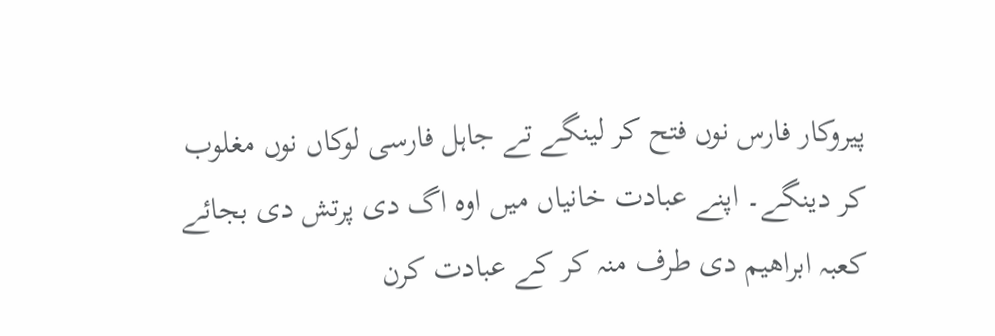پیروکار فارس نوں فتح کر لينگے تے جاہل فارسی لوکاں نوں مغلوب کر دينگے۔ اپنے عبادت خانیاں ميں اوہ اگ دی پرتش دی بجائے کعبہ ابراھيم دی طرف منہ کر کے عبادت کرن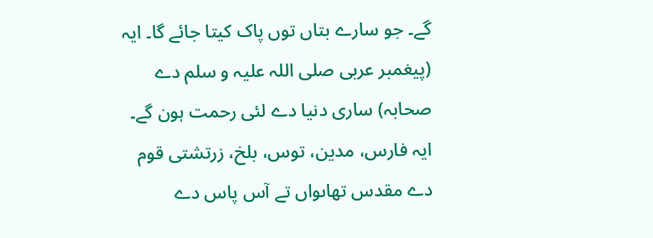گے۔ جو سارے بتاں توں پاک کيتا جائے گا۔ ایہ (پيغمبر عربی صلی اللہ عليہ و سلم دے صحابہ) ساری دنیا دے لئی رحمت ہون گے۔ ايہ فارس، مدين، توس، بلخ، زرتشتی قوم دے مقدس تھاںواں تے آس پاس دے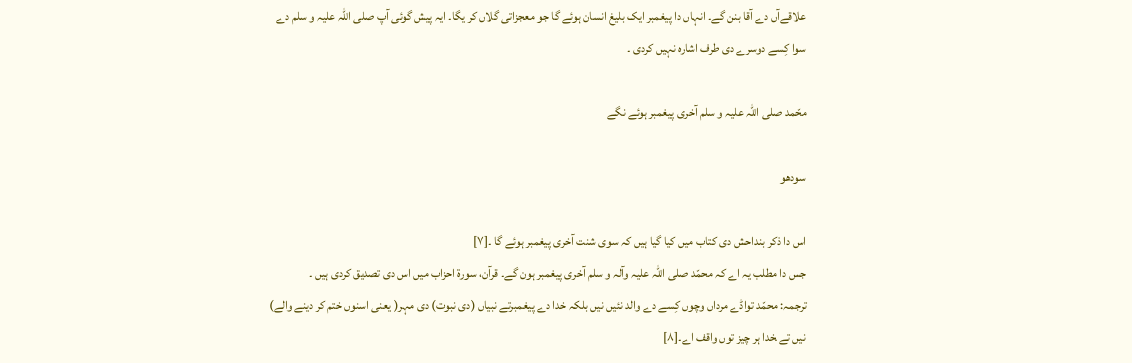علاقےآں دے آقا بنن گے۔ انہاں دا پيغمبر ايک بليغ انسان ہوئے گا جو معجزاتی گلاں کر يگا۔ ايہ پيش گوئی آپ صلی اللہ عليہ و سلم دے سوا کِسے دوسرے دی طرف اشارہ نہيں کردی ۔

محّمد صلی اللہ عليہ و سلم آخری پيغمبر ہوئے نگے

سودھو

اس دا ذکر بنداحش دی کتاب ميں کيا گیا ہيں کہ سوی شنت آخری پيغمبر ہوئے گا ۔[۷]
جس دا مطلب يہ اے کہ محمّد صلی اللہ عليہ وآلہ و سلم آخری پيغمبر ہون گے۔ قرآن، سورۃ احزاب ميں اس دی تصديق کردی ہيں ۔
ترجمہ: محمّد تواڈے مرداں وچوں کِسے دے والد نئيں نيں بلکہ خدا دے پیغمبرتے نبیاں (دی نبوت) دی مہر( یعنی اسنوں ختم کر دینے والے) نيں تے ‍خدا ہر چیز توں واقف اے۔[۸]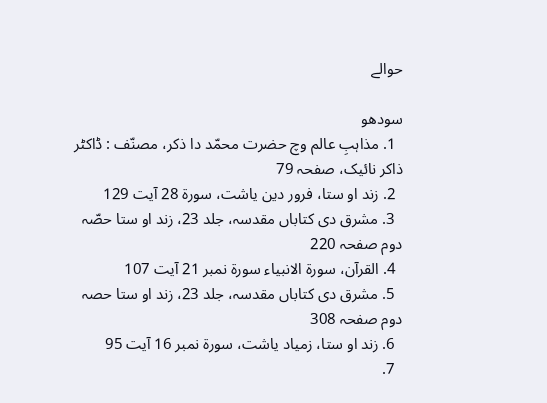حوالے

سودھو
  1. مذاہبِ عالم وچ حضرت محمّد دا ذکر، مصنّف : ڈاکٹر ذاکر نائیک، صفحہ 79
  2. زند او ستا، فرور دين یاشت، سورۃ 28 آيت 129
  3. مشرق دی کتاباں مقدسہ، جلد 23، زند او ستا حصّہ دوم صفحہ 220
  4. القرآن، سورۃ الانبياء سورۃ نمبر 21 آيت 107
  5. مشرق دی کتاباں مقدسہ، جلد 23، زند او ستا حصہ دوم صفحہ 308
  6. زند او ستا، زمياد ياشت، سورۃ نمبر 16 آيت 95
  7.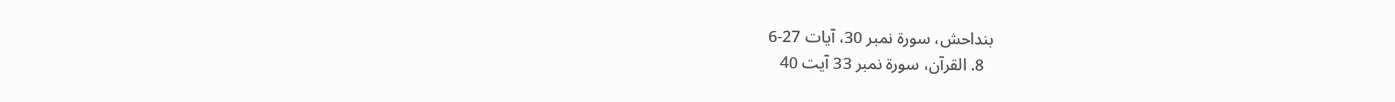بنداحش، سورۃ نمبر 30، آيات 27-6
  8. القرآن، سورۃ نمبر 33 آيت 40